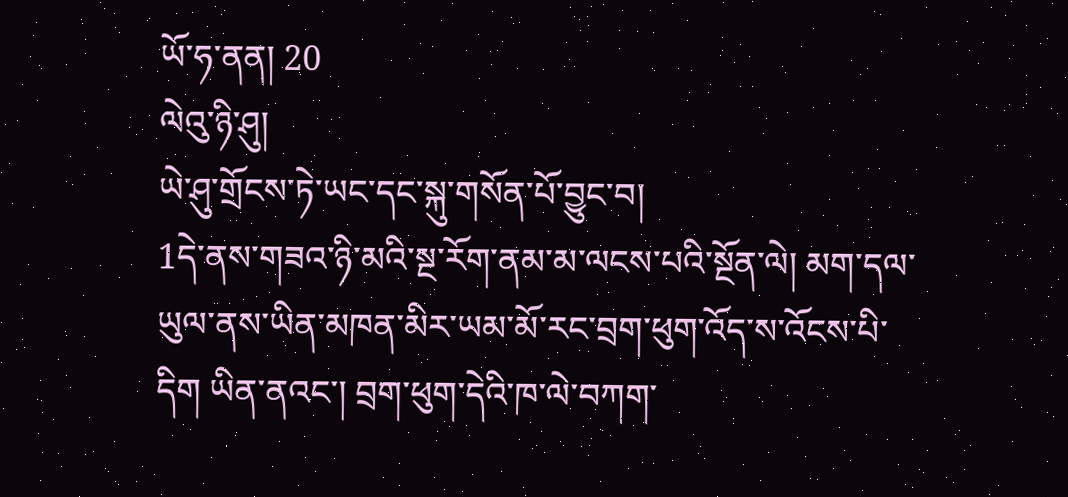ཡོ་ཧ་ནན། 20
ལེའུ་ཉི་ཤུ།
ཡེ་ཤུ་གྲོངས་ཏེ་ཡང་དང་སྐུ་གསོན་པོ་བྱུང་བ།
1དེ་ནས་གཟའ་ཉི་མའི་སྔ་རོག་ནམ་མ་ལངས་པའི་སྔོན་ལེ། མག་དལ་ཡུལ་ནས་ཡིན་མཁན་མིར་ཡམ་མོ་རང་བྲག་ཕུག་འོད་ས་འོངས་པི་དིག ཡིན་ནའང་། བྲག་ཕུག་དེའི་ཁ་ལེ་བཀག་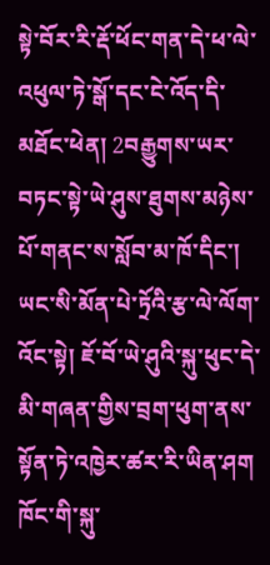སྟེ་བོར་རི་རྡོ་ཕོང་གན་དེ་ཕ་ལེ་འཕུལ་ཏེ་སྒོ་དང་ངེ་འོད་དི་མཐོང་ཕེན། 2བརྒྱུགས་ཡར་བཏང་སྟེ་ཡེ་ཤུས་ཐུགས་མཉེས་པོ་གནང་ས་སློབ་མ་ཁོ་དིང་། ཡང་སི་མོན་པེ་ཏྲོའི་རྩ་ལེ་ལོག་འོང་སྟེ། ཇོ་བོ་ཡེ་ཤུའི་སྐུ་ཕུང་དེ་མི་གཞན་གྱིས་བྲག་ཕུག་ནས་སྟོན་ཏེ་འཁྱེར་ཚར་རི་ཡིན་ཤག ཁོང་གི་སྐུ་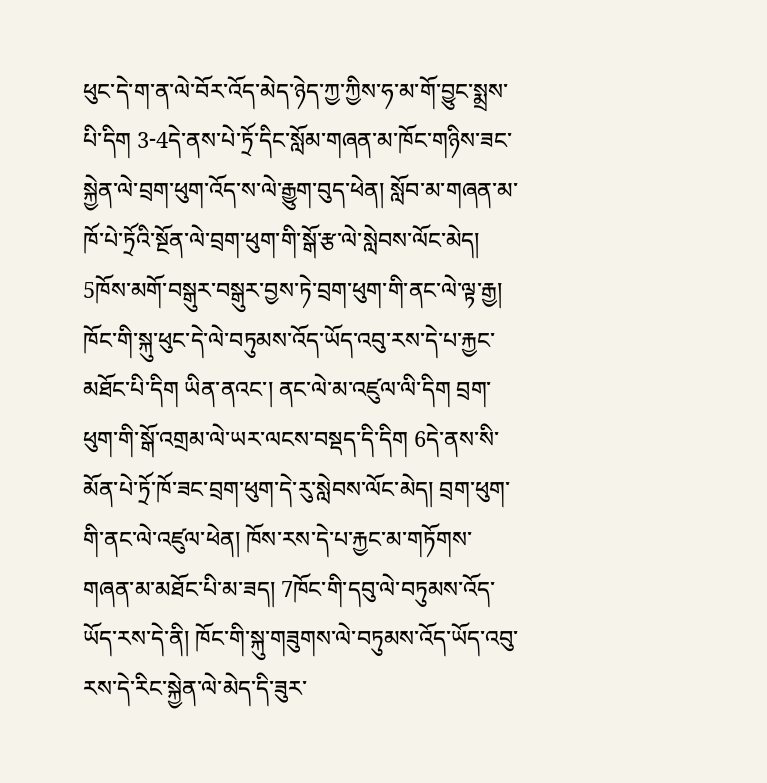ཕུང་དེ་ག་ན་ལེ་བོར་འོད་མེད་ཉེད་ཀྱ་ཀྱིས་ཧ་མ་གོ་བྱུང་སྨྲས་པི་དིག 3-4དེ་ནས་པེ་ཏྲོ་དིང་སློམ་གཞན་མ་ཁོང་གཉིས་ཟང་སྐྱེན་ལེ་བྲག་ཕུག་འོད་ས་ལེ་རྒྱུག་བུད་ཕེན། སློབ་མ་གཞན་མ་ཁོ་པེ་ཏྲོའི་སྔོན་ལེ་བྲག་ཕུག་གི་སྒོ་རྩ་ལེ་སླེབས་ལོང་མེད། 5ཁོས་མགོ་བསྒུར་བསྒུར་བྱས་ཏེ་བྲག་ཕུག་གི་ནང་ལེ་ལྟ་རྒྱ། ཁོང་གི་སྐུ་ཕུང་དེ་ལེ་བཏུམས་འོད་ཡོད་འབུ་རས་དེ་པ་རྐྱང་མཐོང་པི་དིག ཡིན་ནའང་། ནང་ལེ་མ་འཛུལ་ལི་དིག བྲག་ཕུག་གི་སྒོ་འགྲམ་ལེ་ཡར་ལངས་བསྡད་དི་དིག 6དེ་ནས་སི་མོན་པེ་ཏྲོ་ཁོ་ཟང་བྲག་ཕུག་དེ་རུ་སླེབས་ལོང་མེད། བྲག་ཕུག་གི་ནང་ལེ་འཛུལ་ཕེན། ཁོས་རས་དེ་པ་རྐྱང་མ་གཏོགས་གཞན་མ་མཐོང་པི་མ་ཟད། 7ཁོང་གི་དབུ་ལེ་བཏུམས་འོད་ཡོད་རས་དེ་ནི། ཁོང་གི་སྐུ་གཟུགས་ལེ་བཏུམས་འོད་ཡོད་འབུ་རས་དེ་རིང་སྐྱེན་ལེ་མེད་དི་ཟུར་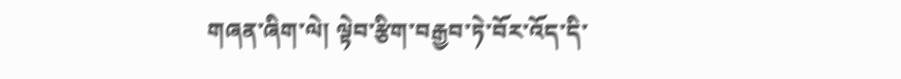གཞན་ཞིག་ལེ། ལྟེབ་རྩིག་བརྒྱབ་ཏེ་བོར་འོད་དི་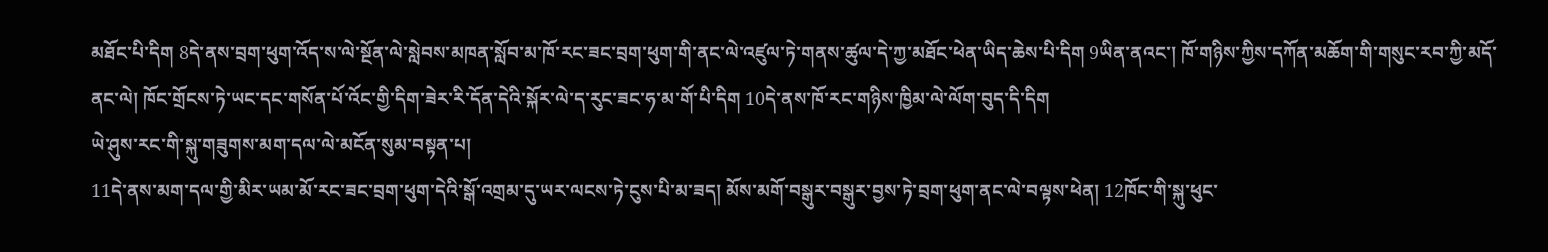མཐོང་པི་དིག 8དེ་ནས་བྲག་ཕུག་འོད་ས་ལེ་སྔོན་ལེ་སླེབས་མཁན་སློབ་མ་ཁོ་རང་ཟང་བྲག་ཕུག་གི་ནང་ལེ་འཛུལ་ཏེ་གནས་ཚུལ་དེ་ཀྱ་མཐོང་ཕེན་ཡིད་ཆེས་པི་དིག 9ཡིན་ནའང་། ཁོ་གཉིས་ཀྱིས་དཀོན་མཆོག་གི་གསུང་རབ་ཀྱི་མདོ་ནང་ལེ། ཁོང་གྲོངས་ཏེ་ཡང་དང་གསོན་པོ་འོང་གྱི་དིག་ཟེར་རི་དོན་དེའི་སྐོར་ལེ་ད་རུང་ཟང་ཧ་མ་གོ་པི་དིག 10དེ་ནས་ཁོ་རང་གཉིས་ཁྱིམ་ལེ་ལོག་བུད་དི་དིག
ཡེ་ཤུས་རང་གི་སྐུ་གཟུགས་མག་དལ་ལེ་མངོན་སུམ་བསྟན་པ།
11དེ་ནས་མག་དལ་གྱི་མིར་ཡམ་མོ་རང་ཟང་བྲག་ཕུག་དེའི་སྒོ་འགྲམ་དུ་ཡར་ལངས་ཏེ་ངུས་པི་མ་ཟད། མོས་མགོ་བསྒུར་བསྒུར་བྱས་ཏེ་བྲག་ཕུག་ནང་ལེ་བལྟས་ཕེན། 12ཁོང་གི་སྐུ་ཕུང་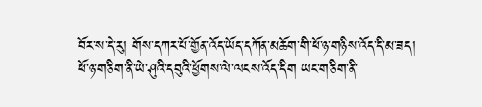བོར་ས་དེ་རུ། གོས་དཀར་པོ་གྱོན་འོད་ཡོད་དཀོན་མཆོག་གི་ཕོ་ཉ་གཉིས་འོད་དི་མ་ཟད། ཕོ་ཉ་གཅིག་ནི་ཡེ་ཤུའི་དབུའི་ཕྱོགས་ལེ་ལངས་འོད་དིག ཡང་གཅིག་ནི་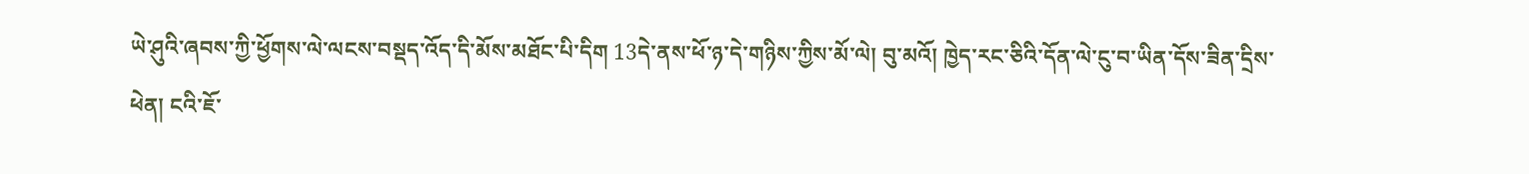ཡེ་ཤུའི་ཞབས་ཀྱི་ཕྱོགས་ལེ་ལངས་བསྡད་འོད་དི་མོས་མཐོང་པི་དིག 13དེ་ནས་ཕོ་ཉ་དེ་གཉིས་ཀྱིས་མོ་ལེ། བུ་མའོ། ཁྱེད་རང་ཅིའི་དོན་ལེ་ངུ་བ་ཡིན་དོས་ཟིན་དྲིས་ཕེན། ངའི་ཇོ་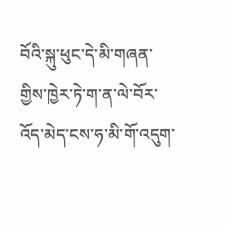བོའི་སྐུ་ཕུང་དེ་མི་གཞན་གྱིས་ཁྱེར་ཏེ་ག་ན་ལེ་བོར་འོད་མེད་ངས་ཧ་མི་གོ་འདུག་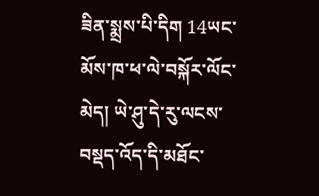ཟིན་སྨྲས་པི་དིག 14ཡང་མོས་ཁ་ཕ་ལེ་བསྐོར་ལོང་མེད། ཡེ་ཤུ་དེ་རུ་ལངས་བསྡད་འོད་དི་མཐོང་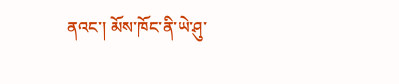ནའང་། མོས་ཁོང་ནི་ཡེ་ཤུ་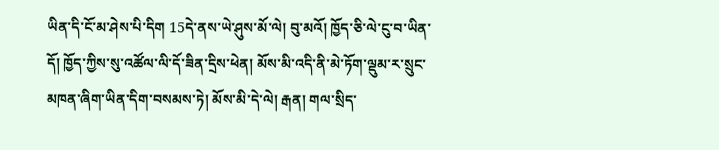ཡིན་དི་ངོ་མ་ཤེས་པི་དིག 15དེ་ནས་ཡེ་ཤུས་མོ་ལེ། བུ་མའོ། ཁྱོད་ཅི་ལེ་ངུ་བ་ཡིན་དོ། ཁྱོད་ཀྱིས་སུ་འཚོལ་ལི་དོ་ཟིན་དྲིས་ཕེན། མོས་མི་འདི་ནི་མེ་ཏོག་ལྡུམ་ར་སྲུང་མཁན་ཞིག་ཡིན་དིག་བསམས་ཏེ། མོས་མི་དེ་ལེ། རྒན། གལ་སྲིད་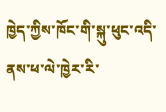ཁྱེད་ཀྱིས་ཁོང་གི་སྐུ་ཕུང་འདི་ནས་ཕ་ལེ་ཁྱེར་རི་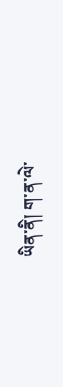ཡིན་ནི། ག་ན་ལེ་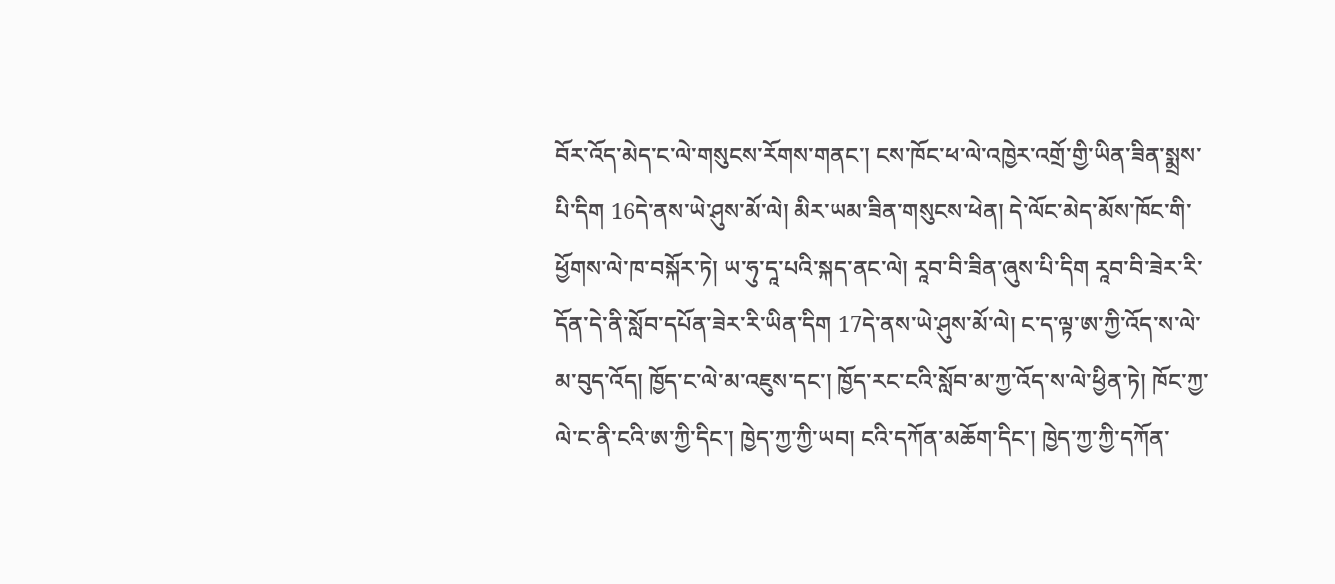བོར་འོད་མེད་ང་ལེ་གསུངས་རོགས་གནང་། ངས་ཁོང་ཕ་ལེ་འཁྱེར་འགྲོ་གྱི་ཡིན་ཟིན་སྨྲས་པི་དིག 16དེ་ནས་ཡེ་ཤུས་མོ་ལེ། མིར་ཡམ་ཟིན་གསུངས་ཕེན། དེ་ལོང་མེད་མོས་ཁོང་གི་ཕྱོགས་ལེ་ཁ་བསྐོར་ཏེ། ཡ་ཧུ་དཱ་པའི་སྐད་ནང་ལེ། རཱབ་བི་ཟིན་ཞུས་པི་དིག རཱབ་བི་ཟེར་རི་དོན་དེ་ནི་སློབ་དཔོན་ཟེར་རི་ཡིན་དིག 17དེ་ནས་ཡེ་ཤུས་མོ་ལེ། ང་ད་ལྟ་ཨ་ཀྱི་འོད་ས་ལེ་མ་བུད་འོད། ཁྱོད་ང་ལེ་མ་འཇུས་དང་། ཁྱོད་རང་ངའི་སློབ་མ་ཀྱ་འོད་ས་ལེ་ཕྱིན་ཏེ། ཁོང་ཀྱ་ལེ་ང་ནི་ངའི་ཨ་ཀྱི་དིང་། ཁྱེད་ཀྱ་ཀྱི་ཡབ། ངའི་དཀོན་མཆོག་དིང་། ཁྱེད་ཀྱ་ཀྱི་དཀོན་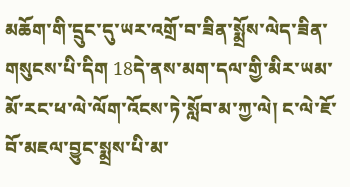མཆོག་གི་དྲུང་དུ་ཡར་འགྲོ་བ་ཟིན་སྨྲོས་ལེད་ཟིན་གསུངས་པི་དིག 18དེ་ནས་མག་དལ་གྱི་མིར་ཡམ་མོ་རང་ཕ་ལེ་ལོག་འོངས་ཏེ་སློབ་མ་ཀྱ་ལེ། ང་ལེ་ཇོ་བོ་མཇལ་བྱུང་སྨྲས་པི་མ་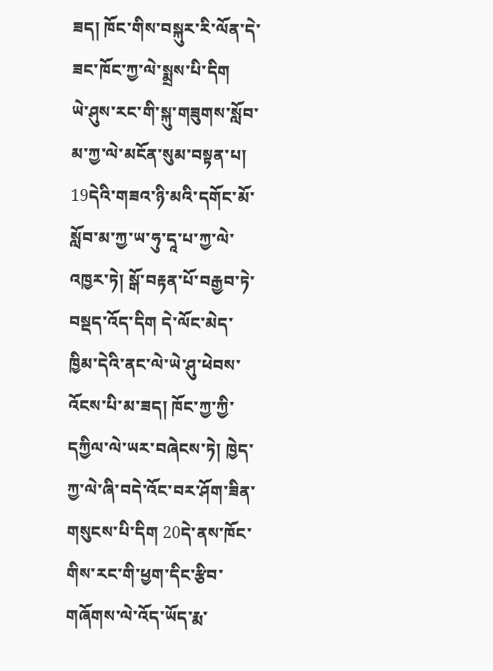ཟད། ཁོང་གིས་བསྐུར་རི་ལོན་དེ་ཟང་ཁོང་ཀྱ་ལེ་སྨྲས་པི་དིག
ཡེ་ཤུས་རང་གི་སྐུ་གཟུགས་སློབ་མ་ཀྱ་ལེ་མངོན་སུམ་བསྟན་པ།
19དེའི་གཟའ་ཉི་མའི་དགོང་མོ་སློབ་མ་ཀྱ་ཡ་ཧུ་དཱ་པ་ཀྱ་ལེ་འཁྱར་ཏེ། སྒོ་བརྟན་པོ་བརྒྱབ་ཏེ་བསྡད་འོད་དིག དེ་ལོང་མེད་ཁྱིམ་དེའི་ནང་ལེ་ཡེ་ཤུ་ཕེབས་འོངས་པི་མ་ཟད། ཁོང་ཀྱ་ཀྱི་དཀྱིལ་ལེ་ཡར་བཞེངས་ཏེ། ཁྱེད་ཀྱ་ལེ་ཞི་བདེ་འོང་བར་ཤོག་ཟིན་གསུངས་པི་དིག 20དེ་ནས་ཁོང་གིས་རང་གི་ཕྱག་དིང་རྩིབ་གཞོགས་ལེ་འོད་ཡོད་རྨ་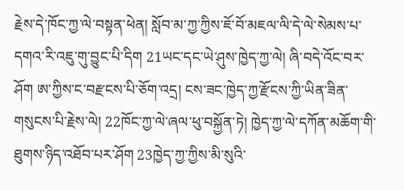རྗེས་དེ་ཁོང་ཀྱ་ལེ་བསྟན་ཕེན། སློབ་མ་ཀྱ་ཀྱིས་ཇོ་བོ་མཇལ་ལི་དེ་ལེ་སེམས་པ་དགའ་རི་འཇུ་གུ་བྱུང་པི་དིག 21ཡང་དང་ཡེ་ཤུས་ཁྱེད་ཀྱ་ལེ། ཞི་བདེ་འོང་བར་ཤོག ཨ་ཀྱིས་ང་བརྫངས་པི་ཅོག་འདྲ། ངས་ཟང་ཁྱེད་ཀྱ་རྫོངས་ཀྱི་ཡིན་ཟིན་གསུངས་པི་རྗེས་ལེ། 22ཁོང་ཀྱ་ལེ་ཞལ་ཕུ་བསྐྱོན་ཏེ། ཁྱེད་ཀྱ་ལེ་དཀོན་མཆོག་གི་ཐུགས་ཉིད་འཐོབ་པར་ཤོག 23ཁྱེད་ཀྱ་ཀྱིས་མི་སུའི་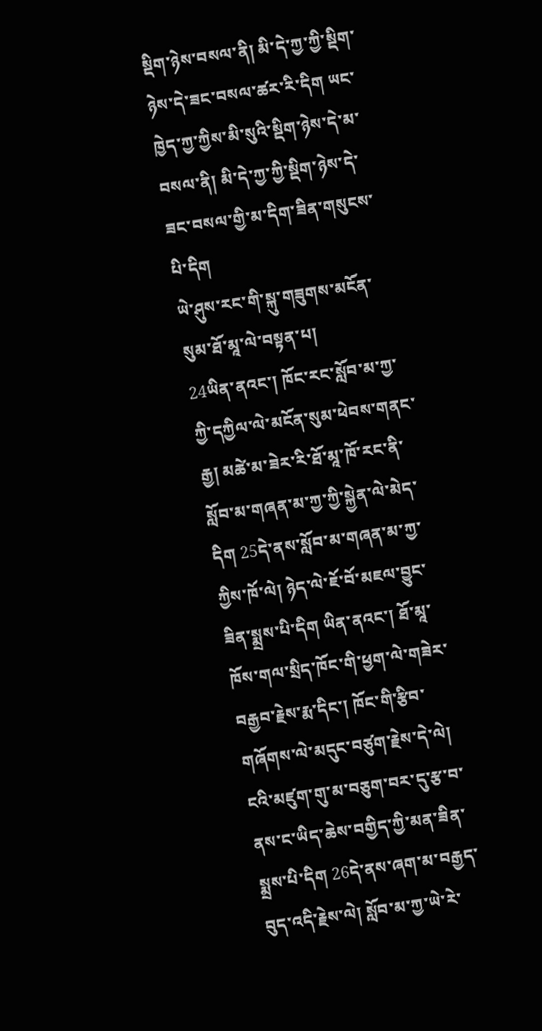སྡིག་ཉེས་བསལ་ནི། མི་དེ་ཀྱ་ཀྱི་སྡིག་ཉེས་དེ་ཟང་བསལ་ཚར་རི་དིག ཡང་ཁྱེད་ཀྱ་ཀྱིས་མི་སུའི་སྡིག་ཉེས་དེ་མ་བསལ་ནི། མི་དེ་ཀྱ་ཀྱི་སྡིག་ཉེས་དེ་ཟང་བསལ་གྱི་མ་དིག་ཟིན་གསུངས་པི་དིག
ཡེ་ཤུས་རང་གི་སྐུ་གཟུགས་མངོན་སུམ་ཐོ་མཱ་ལེ་བསྟན་པ།
24ཡིན་ནའང་། ཁོང་རང་སློབ་མ་ཀྱ་ཀྱི་དཀྱིལ་ལེ་མངོན་སུམ་ཕེབས་གནང་རྒྱ། མཚེ་མ་ཟེར་རི་ཐོ་མཱ་ཁོ་རང་ནི་སློབ་མ་གཞན་མ་ཀྱ་ཀྱི་སྐྱེན་ལེ་མེད་དིག 25དེ་ནས་སློབ་མ་གཞན་མ་ཀྱ་ཀྱིས་ཁོ་ལེ། ཉེད་ལེ་ཇོ་བོ་མཇལ་བྱུང་ཟིན་སྨྲས་པི་དིག ཡིན་ནའང་། ཐོ་མཱ་ཁོས་གལ་སྲིད་ཁོང་གི་ཕྱག་ལེ་གཟེར་བརྒྱབ་རྗེས་རྨ་དིང་། ཁོང་གི་རྩིབ་གཞོགས་ལེ་མདུང་བཙུག་རྗེས་དེ་ལེ། ངའི་མཛུག་གུ་མ་བཅུག་བར་དུ་རྩ་བ་ནས་ང་ཡིད་ཆེས་བགྱིད་ཀྱི་མན་ཟིན་སྨྲས་པི་དིག 26དེ་ནས་ཞག་མ་བརྒྱད་བུད་འདི་རྗེས་ལེ། སློབ་མ་ཀྱ་ཡེ་རེ་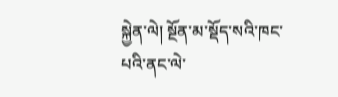སྐྱེན་ལེ། སྔོན་མ་སྡོད་སའི་ཁང་པའི་ནང་ལེ་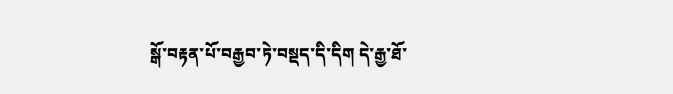སྒོ་བརྟན་པོ་བརྒྱབ་ཏེ་བསྡད་དི་དིག དེ་རྒྱ་ཐོ་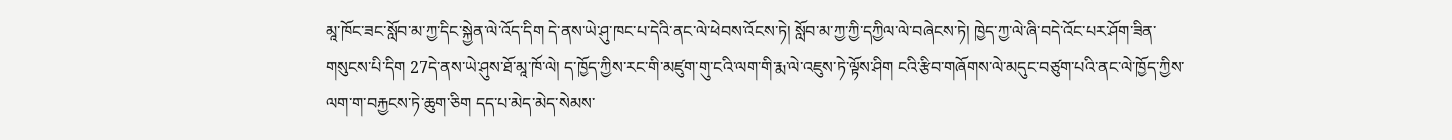མཱ་ཁོང་ཟང་སློབ་མ་ཀྱ་དིང་སྐྱེན་ལེ་འོད་དིག དེ་ནས་ཡེ་ཤུ་ཁང་པ་དེའི་ནང་ལེ་ཕེབས་འོངས་ཏེ། སློབ་མ་ཀྱ་ཀྱི་དཀྱིལ་ལེ་བཞེངས་ཏེ། ཁྱེད་ཀྱ་ལེ་ཞི་བདེ་འོང་པར་ཤོག་ཟིན་གསུངས་པི་དིག 27དེ་ནས་ཡེ་ཤུས་ཐོ་མཱ་ཁོ་ལེ། ད་ཁྱོད་ཀྱིས་རང་གི་མཛུག་གུ་ངའི་ལག་གི་རྨ་ལེ་འཇུས་ཏེ་ལྟོས་ཤིག ངའི་རྩིབ་གཞོགས་ལེ་མདུང་བཙུག་པའི་ནང་ལེ་ཁྱོད་ཀྱིས་ལག་ག་བརྐྱངས་ཏེ་ཆུག་ཅིག དད་པ་མེད་མེད་སེམས་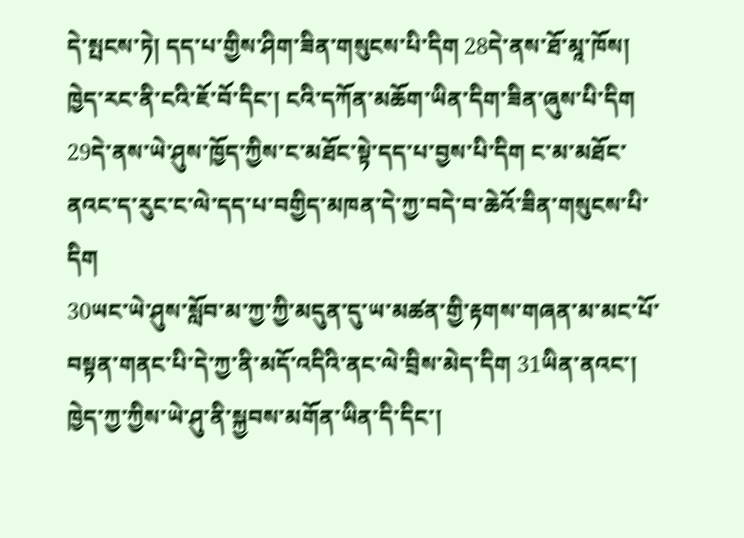དེ་སྤངས་ཏེ། དད་པ་གྱིས་ཤིག་ཟིན་གསུངས་པི་དིག 28དེ་ནས་ཐོ་མཱ་ཁོས། ཁྱེད་རང་ནི་ངའི་ཇོ་བོ་དིང་། ངའི་དཀོན་མཆོག་ཡིན་དིག་ཟིན་ཞུས་པི་དིག 29དེ་ནས་ཡེ་ཤུས་ཁྱོད་ཀྱིས་ང་མཐོང་སྟེ་དད་པ་བྱས་པི་དིག ང་མ་མཐོང་ནའང་ད་རུང་ང་ལེ་དད་པ་བགྱིད་མཁན་དེ་ཀྱ་བདེ་བ་ཆེའོ་ཟིན་གསུངས་པི་དིག
30ཡང་ཡེ་ཤུས་སློབ་མ་ཀྱ་ཀྱི་མདུན་དུ་ཡ་མཚན་གྱི་རྟགས་གཞན་མ་མང་པོ་བསྟན་གནང་པི་དེ་ཀྱ་ནི་མདོ་འདིའི་ནང་ལེ་བྲིས་མེད་དིག 31ཡིན་ནའང་། ཁྱེད་ཀྱ་ཀྱིས་ཡེ་ཤུ་ནི་སྐྱབས་མགོན་ཡིན་དི་དིང་།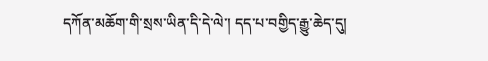དཀོན་མཆོག་གི་སྲས་ཡིན་དི་དེ་ལེ་། དད་པ་བགྱིད་རྒྱུ་ཆེད་དུ།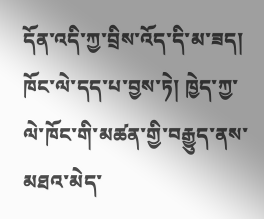དོན་འདི་ཀྱ་བྲིས་འོད་དི་མ་ཟད། ཁོང་ལེ་དད་པ་བྱས་ཏེ། ཁྱེད་ཀྱ་ལེ་ཁོང་གི་མཚན་གྱི་བརྒྱུད་ནས་མཐའ་མེད་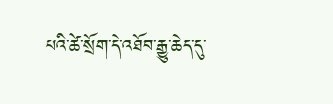པའི་ཚེ་སྲོག་དེ་འཐོབ་རྒྱུ་ཆེད་དུ་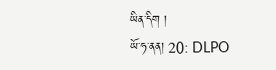ཡིན་དིག །
ཡོ་ཧ་ནན། 20: DLPO